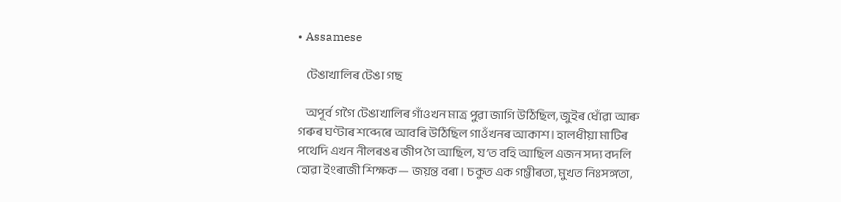• Assamese

    টেঙাখালিৰ টেঙা গছ

    অপূৰ্ব গগৈ টেঙাখালিৰ গাঁওখন মাত্ৰ পুৱা জাগি উঠিছিল, জুইৰ ধোঁৱা আৰু গৰুৰ ঘণ্টাৰ শব্দেৰে আবৰি উঠিছিল গাওঁখনৰ আকাশ। হালধীয়া মাটিৰ পথেদি এখন নীলৰঙৰ জীপ গৈ আছিল, য’ত বহি আছিল এজন সদ্য বদলি হোৱা ইংৰাজী শিক্ষক— জয়ন্ত বৰা। চকুত এক গম্ভীৰতা, মুখত নিঃসঙ্গতা,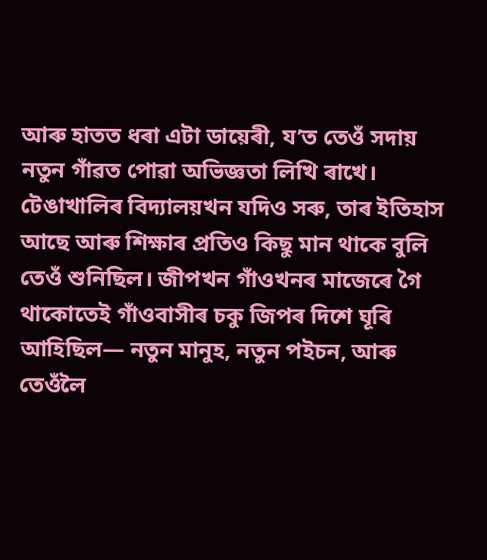আৰু হাতত ধৰা এটা ডায়েৰী, য’ত তেওঁ সদায় নতুন গাঁৱত পোৱা অভিজ্ঞতা লিখি ৰাখে। টেঙাখালিৰ বিদ্যালয়খন যদিও সৰু, তাৰ ইতিহাস আছে আৰু শিক্ষাৰ প্ৰতিও কিছু মান থাকে বুলি তেওঁ শুনিছিল। জীপখন গাঁওখনৰ মাজেৰে গৈ থাকোতেই গাঁওবাসীৰ চকু জিপৰ দিশে ঘূৰি আহিছিল— নতুন মানুহ, নতুন পইচন, আৰু তেওঁলৈ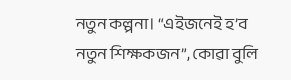নতুন কল্পনা। “এইজনেই হ’ব নতুন শিক্ষকজন”, কোৱা বুলি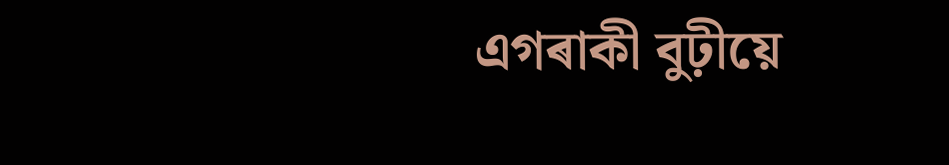এগৰাকী বুঢ়ীয়ে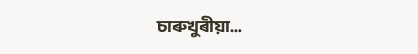চাৰুখুৰীয়া…